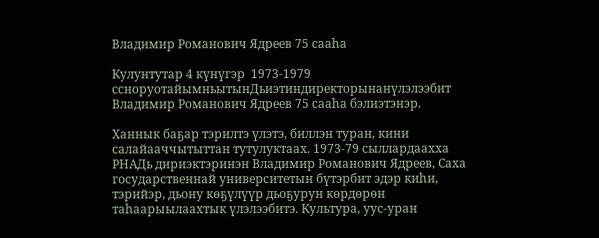Владимир Романович Ядреев 75 сааһа

Кулунтутар 4 күнүгэр  1973-1979 ссноруотайымньытынДьиэтиндиректорынанүлэлээбит Владимир Романович Ядреев 75 сааһа бэлиэтэнэр.

Ханнык баҕар тэрилтэ үлэтэ, биллэн туран, кини  салайааччытыттан тутулуктаах. 1973-79 сыллардаахха РНАДь дириэктэринэн Владимир Романович Ядреев, Саха государственнай университетын бүтэрбит эдэр киһи, тэрийэр, дьону көҕүлүүр дьоҕурун көрдөрөн таһаарыылаахтык үлэлээбитэ. Культура, уус-уран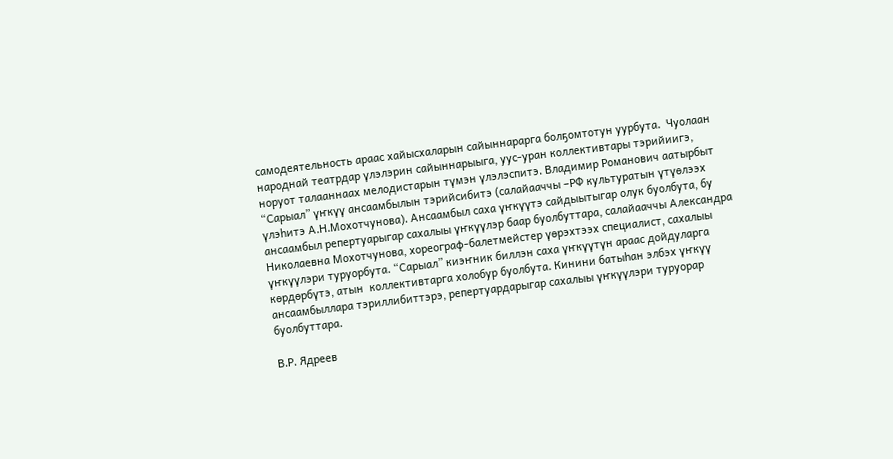самодеятельность араас хайысхаларын сайыннарарга болҕомтотун уурбута.  Чуолаан народнай театрдар үлэлэрин сайыннарыыга, уус-уран коллективтары тэрийиигэ, норуот талааннаах мелодистарын түмэн үлэлэспитэ. Владимир Романович аатырбыт “Сарыал” үҥкүү ансаамбылын тэрийсибитэ (салайааччы –РФ культуратын үтүөлээх үлэһитэ А.Н.Мохотчунова). Ансаамбыл саха үҥкүүтэ сайдыытыгар олук буолбута, бу ансаамбыл репертуарыгар сахалыы үҥкүүлэр баар буолбуттара, салайааччы Александра Николаевна Мохотчунова, хореограф-балетмейстер үөрэхтээх специалист, сахалыы үҥкүүлэри туруорбута. “Сарыал” киэҥник биллэн саха үҥкүүтүн араас дойдуларга көрдөрбүтэ, атын  коллективтарга холобур буолбута. Кинини батыһан элбэх үҥкүү ансаамбыллара тэриллибиттэрэ, репертуардарыгар сахалыы үҥкүүлэри туруорар буолбуттара.

В.Р. Ядреев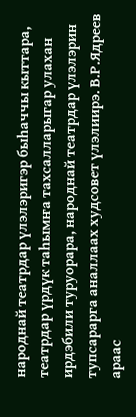народнай театрдар үлэлэригэр быһаччы кыттара, театрдар үрдүк таһымҥа тахсалларыгар улахан ирдэбили туруорара, народнай театрдар үлэлэрин тупсарарга аналлаах худсовет үлэлиирэ. В.Р.Ядреев араас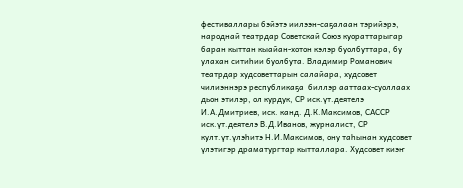фестиваллары бэйэтэ иилээн-саҕалаан тэрийэрэ, народнай театрдар Советскай Союз куораттарыгар баран кыттан кыайан-хотон кэлэр буолбуттара, бу улахан ситиһии буолбута. Владимир Романович театрдар худсоветтарын салайара, худсовет чилиэннэрэ республикаҕа  биллэр ааттаах-суоллаах дьон этилэр, ол курдук, СР иск.үт.деятелэ И.А.Дмитриев, иск. канд. Д.К.Максимов, САССР иск.үт.деятелэ В.Д.Иванов, журналист, СР култ.үт.үлэһитэ Н.И.Максимов, ону таһынан худсовет үлэтигэр драматургтар кытталлара. Худсовет киэҥ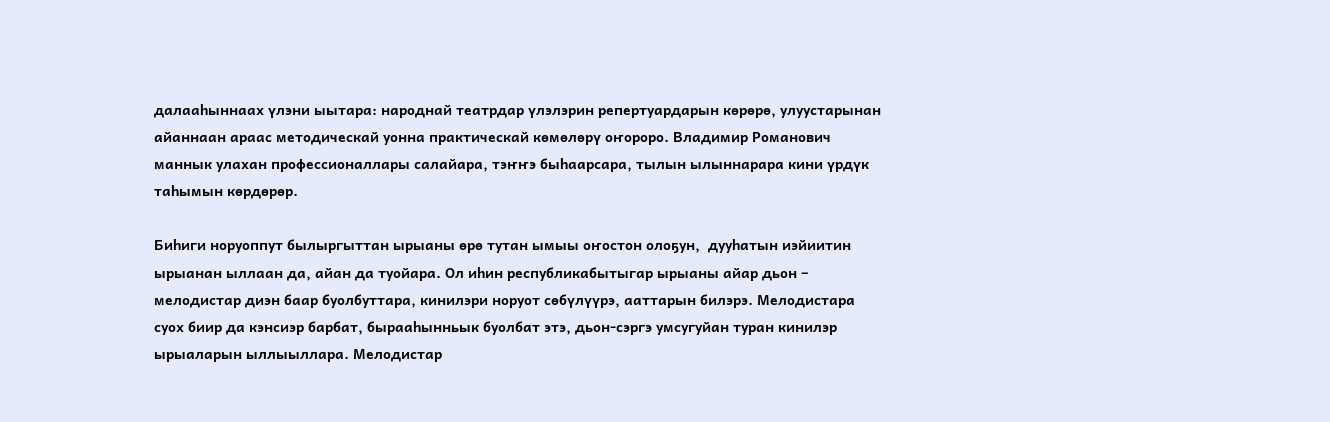далааһыннаах үлэни ыытара: народнай театрдар үлэлэрин репертуардарын көрөрө, улуустарынан айаннаан араас методическай уонна практическай көмөлөрү оҥороро. Владимир Романович маннык улахан профессионаллары салайара, тэҥҥэ быһаарсара, тылын ылыннарара кини үрдүк таһымын көрдөрөр.

Биһиги норуоппут былыргыттан ырыаны өрө тутан ымыы оҥостон олоҕун,  дууһатын иэйиитин ырыанан ыллаан да, айан да туойара. Ол иһин республикабытыгар ырыаны айар дьон – мелодистар диэн баар буолбуттара, кинилэри норуот сөбүлүүрэ, ааттарын билэрэ. Мелодистара суох биир да кэнсиэр барбат, бырааһынньык буолбат этэ, дьон-сэргэ умсугуйан туран кинилэр ырыаларын ыллыыллара. Мелодистар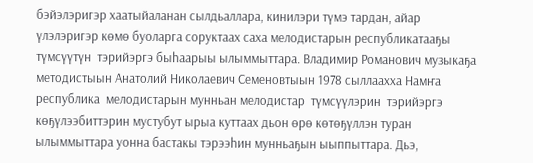бэйэлэригэр хаатыйаланан сылдьаллара, кинилэри түмэ тардан, айар үлэлэригэр көмө буоларга соруктаах саха мелодистарын республикатааҕы түмсүүтүн  тэрийэргэ быһаарыы ылыммыттара. Владимир Романович музыкаҕа методистыын Анатолий Николаевич Семеновтыын 1978 сыллаахха Намҥа республика  мелодистарын мунньан мелодистар  түмсүүлэрин  тэрийэргэ көҕүлээбиттэрин мустубут ырыа куттаах дьон өрө көтөҕүллэн туран ылыммыттара уонна бастакы тэрээһин мунньаҕын ыыппыттара. Дьэ,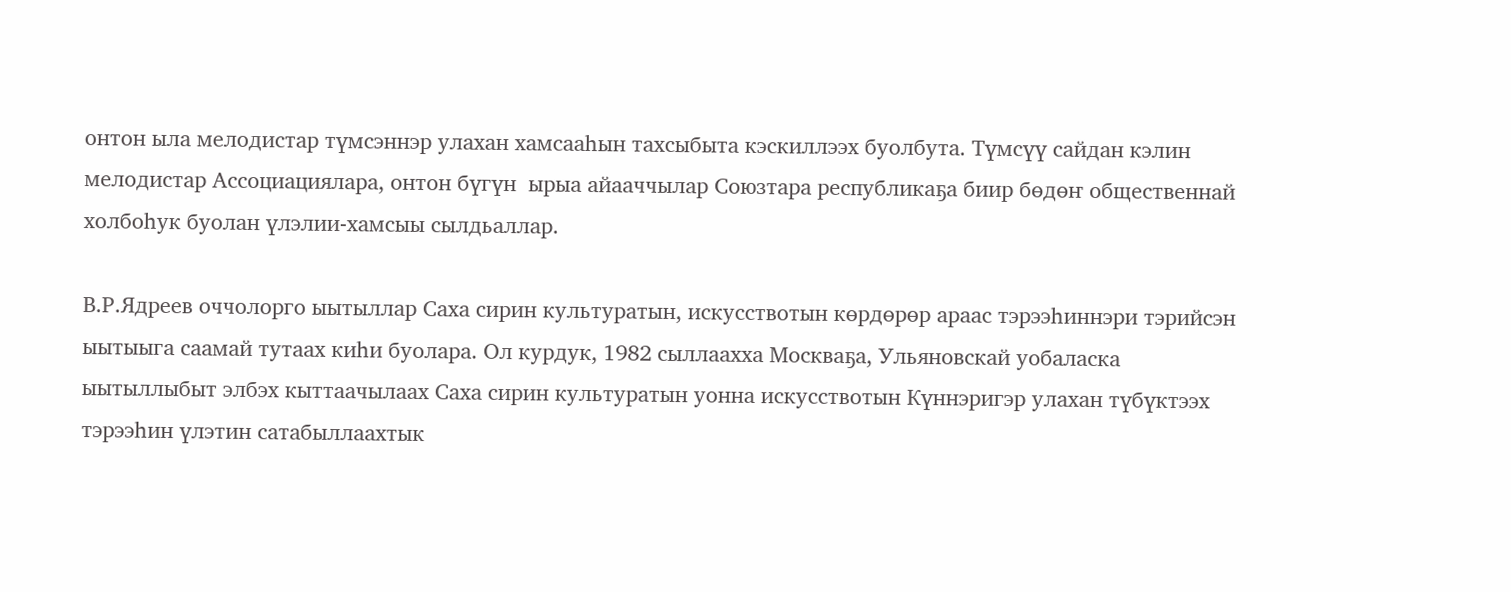онтон ыла мелодистар түмсэннэр улахан хамсааһын тахсыбыта кэскиллээх буолбута. Түмсүү сайдан кэлин мелодистар Ассоциациялара, онтон бүгүн  ырыа айааччылар Союзтара республикаҕа биир бөдөҥ общественнай холбоһук буолан үлэлии-хамсыы сылдьаллар.

В.Р.Ядреев оччолорго ыытыллар Саха сирин культуратын, искусствотын көрдөрөр араас тэрээһиннэри тэрийсэн ыытыыга саамай тутаах киһи буолара. Ол курдук, 1982 сыллаахха Москваҕа, Ульяновскай уобаласка ыытыллыбыт элбэх кыттаачылаах Саха сирин культуратын уонна искусствотын Күннэригэр улахан түбүктээх тэрээһин үлэтин сатабыллаахтык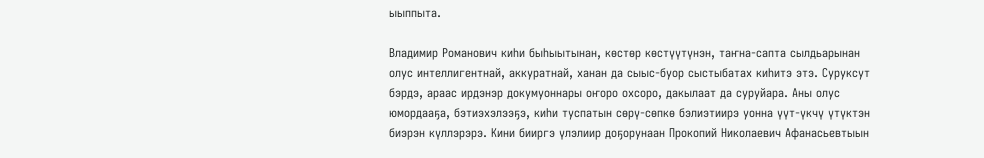ыыппыта.

Владимир Романович киһи быһыытынан, көстөр көстүүтүнэн, таҥна-сапта сылдьарынан олус интеллигентнай, аккуратнай, ханан да сыыс-буор сыстыбатах киһитэ этэ. Суруксут бэрдэ, араас ирдэнэр докумуоннары оҥоро охсоро, дакылаат да суруйара. Аны олус юмордааҕа, бэтиэхэлээҕэ, киһи туспатын сөрү-сөпкө бэлиэтиирэ уонна үүт-үкчү үтүктэн биэрэн күллэрэрэ. Кини бииргэ үлэлиир доҕорунаан Прокопий Николаевич Афанасьевтыын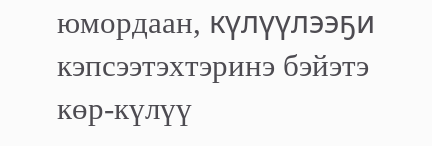юмордаан, күлүүлээҕи кэпсээтэхтэринэ бэйэтэ көр-күлүү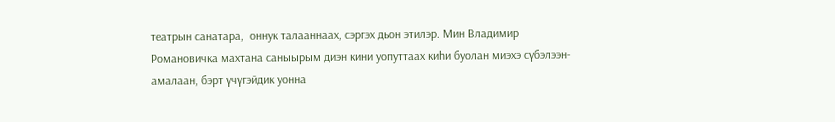театрын санатара,  оннук талааннаах, сэргэх дьон этилэр. Мин Владимир Романовичка махтана саныырым диэн кини уопуттаах киһи буолан миэхэ сүбэлээн-амалаан, бэрт үчүгэйдик уонна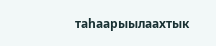таһаарыылаахтык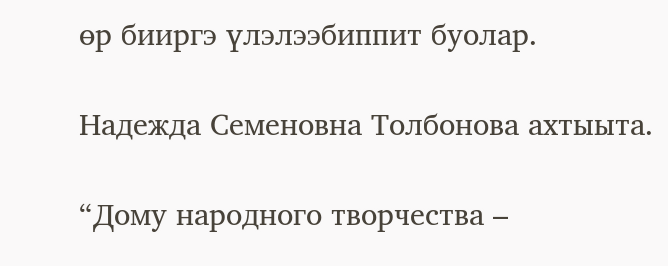өр бииргэ үлэлээбиппит буолар.

Надежда Семеновна Толбонова ахтыыта.

“Дому народного творчества –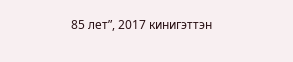85 лет”, 2017 кинигэттэн